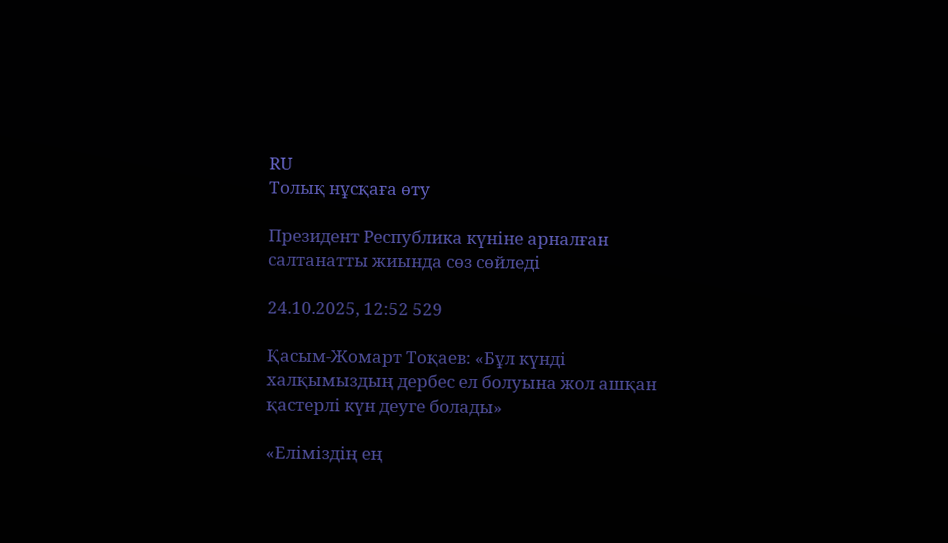RU
Толық нұсқаға өту

Президент Республика күніне арналған салтанатты жиында сөз сөйледі

24.10.2025, 12:52 529

Қасым-Жомарт Тоқаев: «Бұл күнді халқымыздың дербес ел болуына жол ашқан қастерлі күн деуге болады»

«Еліміздің ең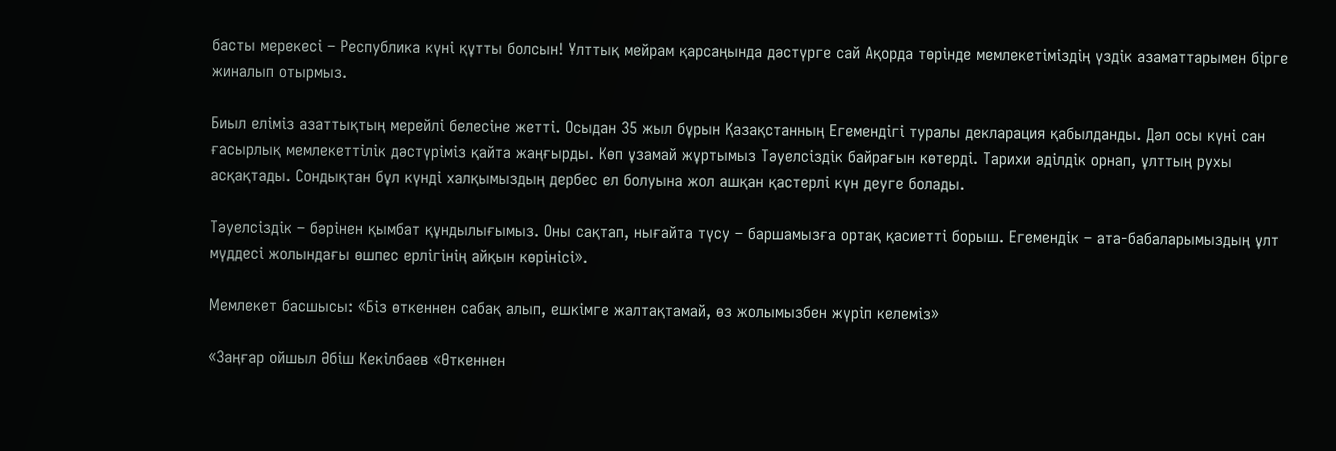басты мерекесі – Республика күні құтты болсын! Ұлттық мейрам қарсаңында дәстүрге сай Ақорда төрінде мемлекетіміздің үздік азаматтарымен бірге жиналып отырмыз.

Биыл еліміз азаттықтың мерейлі белесіне жетті. Осыдан 35 жыл бұрын Қазақстанның Егемендігі туралы декларация қабылданды. Дәл осы күні сан ғасырлық мемлекеттілік дәстүріміз қайта жаңғырды. Көп ұзамай жұртымыз Тәуелсіздік байрағын көтерді. Тарихи әділдік орнап, ұлттың рухы асқақтады. Сондықтан бұл күнді халқымыздың дербес ел болуына жол ашқан қастерлі күн деуге болады.

Тәуелсіздік – бәрінен қымбат құндылығымыз. Оны сақтап, нығайта түсу – баршамызға ортақ қасиетті борыш. Егемендік – ата-бабаларымыздың ұлт мүддесі жолындағы өшпес ерлігінің айқын көрінісі».

Мемлекет басшысы: «Біз өткеннен сабақ алып, ешкімге жалтақтамай, өз жолымызбен жүріп келеміз»

«Заңғар ойшыл Әбіш Кекілбаев «Өткеннен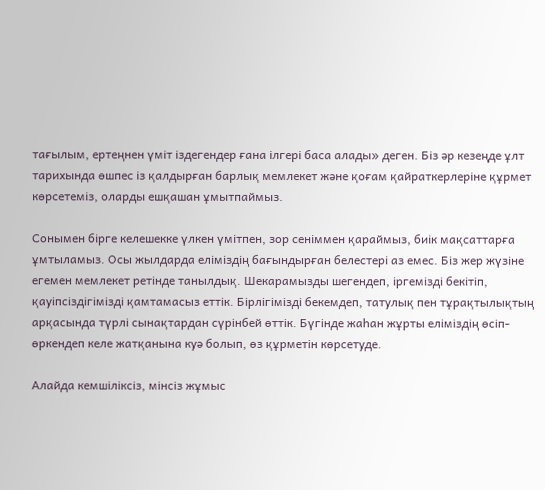тағылым, ертеңнен үміт іздегендер ғана ілгері баса алады» деген. Біз әр кезеңде ұлт тарихында өшпес із қалдырған барлық мемлекет және қоғам қайраткерлеріне құрмет көрсетеміз, оларды ешқашан ұмытпаймыз.

Сонымен бірге келешекке үлкен үмітпен, зор сеніммен қараймыз, биік мақсаттарға ұмтыламыз. Осы жылдарда еліміздің бағындырған белестері аз емес. Біз жер жүзіне егемен мемлекет ретінде танылдық. Шекарамызды шегендеп, іргемізді бекітіп, қауіпсіздігімізді қамтамасыз еттік. Бірлігімізді бекемдеп, татулық пен тұрақтылықтың арқасында түрлі сынақтардан сүрінбей өттік. Бүгінде жаһан жұрты еліміздің өсіп-өркендеп келе жатқанына куә болып, өз құрметін көрсетуде.

Алайда кемшіліксіз, мінсіз жұмыс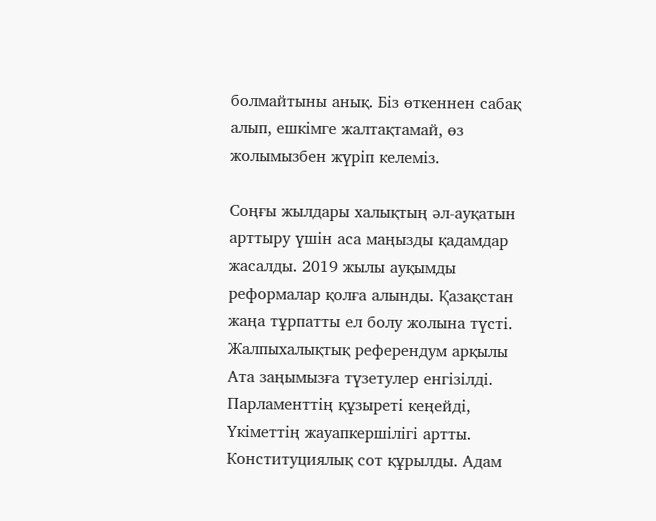болмайтыны анық. Біз өткеннен сабақ алып, ешкімге жалтақтамай, өз жолымызбен жүріп келеміз.

Соңғы жылдары халықтың әл-ауқатын арттыру үшін аса маңызды қадамдар жасалды. 2019 жылы ауқымды реформалар қолға алынды. Қазақстан жаңа тұрпатты ел болу жолына түсті.
Жалпыхалықтық референдум арқылы Ата заңымызға түзетулер енгізілді. Парламенттің құзыреті кеңейді, Үкіметтің жауапкершілігі артты. Конституциялық сот құрылды. Адам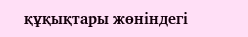құқықтары жөніндегі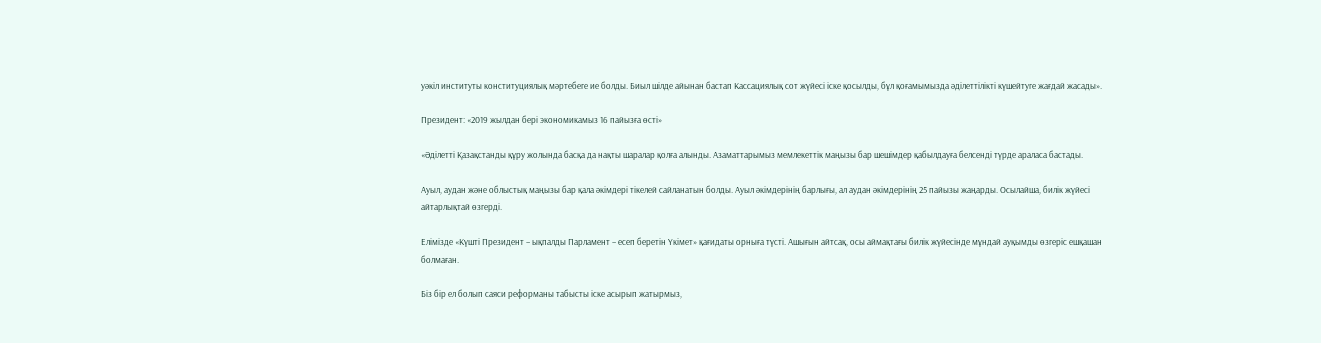уәкіл институты конституциялық мәртебеге ие болды. Биыл шілде айынан бастап Кассациялық сот жүйесі іске қосылды, бұл қоғамымызда әділеттілікті күшейтуге жағдай жасады».

Президент: «2019 жылдан бері экономикамыз 16 пайызға өсті»

«Әділетті Қазақстанды құру жолында басқа да нақты шаралар қолға алынды. Азаматтарымыз мемлекеттік маңызы бар шешімдер қабылдауға белсенді түрде араласа бастады.

Ауыл, аудан және облыстық маңызы бар қала әкімдері тікелей сайланатын болды. Ауыл әкімдерінің барлығы, ал аудан әкімдерінің 25 пайызы жаңарды. Осылайша, билік жүйесі айтарлықтай өзгерді.

Елімізде «Күшті Президент – ықпалды Парламент – есеп беретін Үкімет» қағидаты орныға түсті. Ашығын айтсақ, осы аймақтағы билік жүйесінде мұндай ауқымды өзгеріс ешқашан болмаған.

Біз бір ел болып саяси реформаны табысты іске асырып жатырмыз,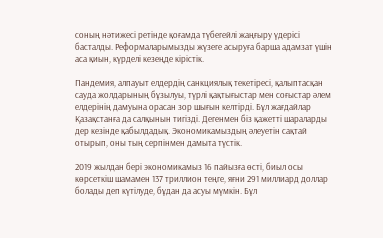соның нәтижесі ретінде қоғамда түбегейлі жаңғыру үдерісі басталды. Реформаларымызды жүзеге асыруға барша адамзат үшін аса қиын, күрделі кезеңде кірістік.

Пандемия, алпауыт елдердің санкциялық текетіресі, қалыптасқан сауда жолдарының бұзылуы, түрлі қақтығыстар мен соғыстар әлем елдерінің дамуына орасан зор шығын келтірді. Бұл жағдайлар Қазақстанға да салқынын тигізді. Дегенмен біз қажетті шараларды дер кезінде қабылдадық. Экономикамыздың әлеуетін сақтай отырып, оны тың серпінмен дамыта түстік.

2019 жылдан бері экономикамыз 16 пайызға өсті, биыл осы көрсеткіш шамамен 137 триллион теңге, яғни 291 миллиард доллар болады деп күтілуде, бұдан да асуы мүмкін. Бұл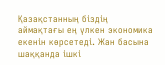Қазақстанның біздің аймақтағы ең үлкен экономика екенін көрсетеді. Жан басына шаққанда ішкі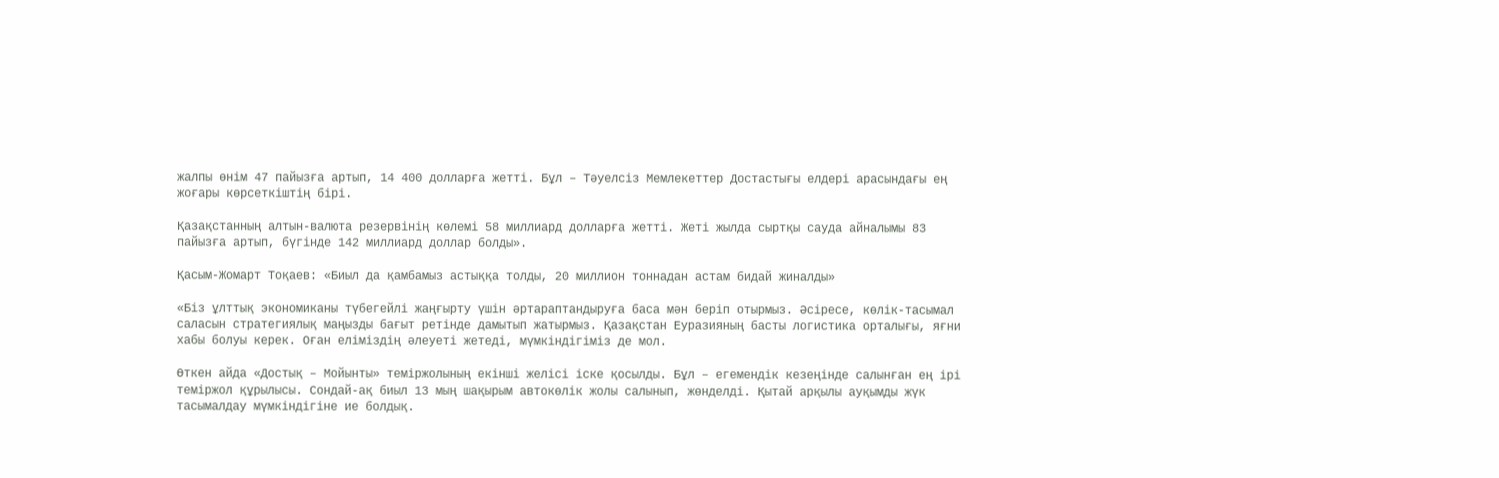жалпы өнім 47 пайызға артып, 14 400 долларға жетті. Бұл – Тәуелсіз Мемлекеттер Достастығы елдері арасындағы ең жоғары көрсеткіштің бірі.

Қазақстанның алтын-валюта резервінің көлемі 58 миллиард долларға жетті. Жеті жылда сыртқы сауда айналымы 83 пайызға артып, бүгінде 142 миллиард доллар болды».

Қасым-Жомарт Тоқаев: «Биыл да қамбамыз астыққа толды, 20 миллион тоннадан астам бидай жиналды»

«Біз ұлттық экономиканы түбегейлі жаңғырту үшін әртараптандыруға баса мән беріп отырмыз. Әсіресе, көлік-тасымал саласын стратегиялық маңызды бағыт ретінде дамытып жатырмыз. Қазақстан Еуразияның басты логистика орталығы, яғни хабы болуы керек. Оған еліміздің әлеуеті жетеді, мүмкіндігіміз де мол.

Өткен айда «Достық – Мойынты» теміржолының екінші желісі іске қосылды. Бұл – егемендік кезеңінде салынған ең ірі теміржол құрылысы. Сондай-ақ биыл 13 мың шақырым автокөлік жолы салынып, жөнделді. Қытай арқылы ауқымды жүк тасымалдау мүмкіндігіне ие болдық.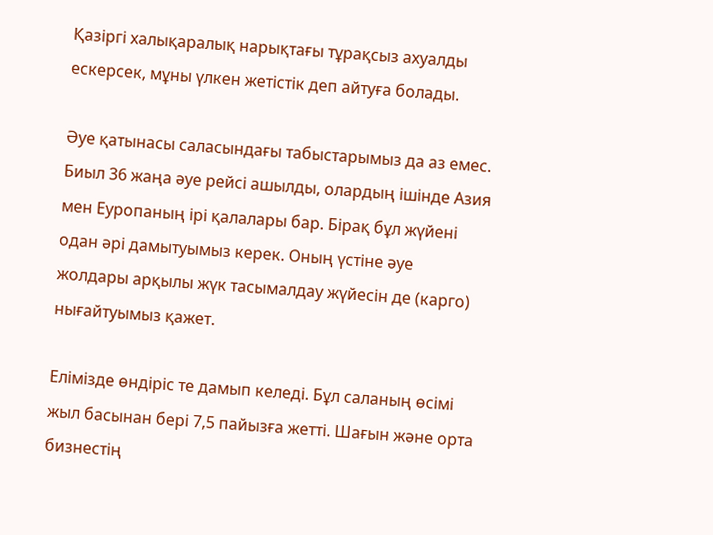Қазіргі халықаралық нарықтағы тұрақсыз ахуалды ескерсек, мұны үлкен жетістік деп айтуға болады.

Әуе қатынасы саласындағы табыстарымыз да аз емес. Биыл 36 жаңа әуе рейсі ашылды, олардың ішінде Азия мен Еуропаның ірі қалалары бар. Бірақ бұл жүйені одан әрі дамытуымыз керек. Оның үстіне әуе жолдары арқылы жүк тасымалдау жүйесін де (карго) нығайтуымыз қажет.

Елімізде өндіріс те дамып келеді. Бұл саланың өсімі жыл басынан бері 7,5 пайызға жетті. Шағын және орта бизнестің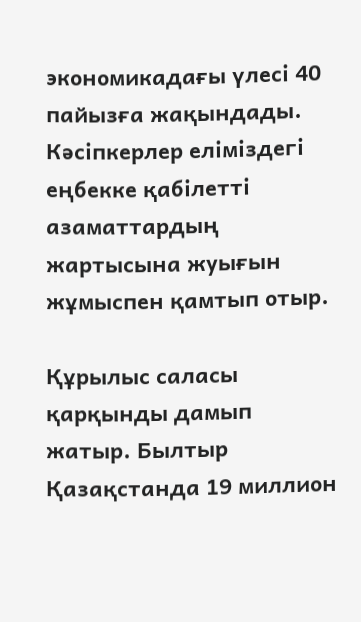экономикадағы үлесі 40 пайызға жақындады. Кәсіпкерлер еліміздегі еңбекке қабілетті азаматтардың жартысына жуығын жұмыспен қамтып отыр.

Құрылыс саласы қарқынды дамып жатыр. Былтыр Қазақстанда 19 миллион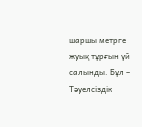шаршы метрге жуық тұрғын үй салынды. Бұл – Тәуелсіздік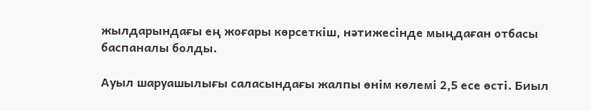жылдарындағы ең жоғары көрсеткіш, нәтижесінде мыңдаған отбасы баспаналы болды.

Ауыл шаруашылығы саласындағы жалпы өнім көлемі 2,5 есе өсті. Биыл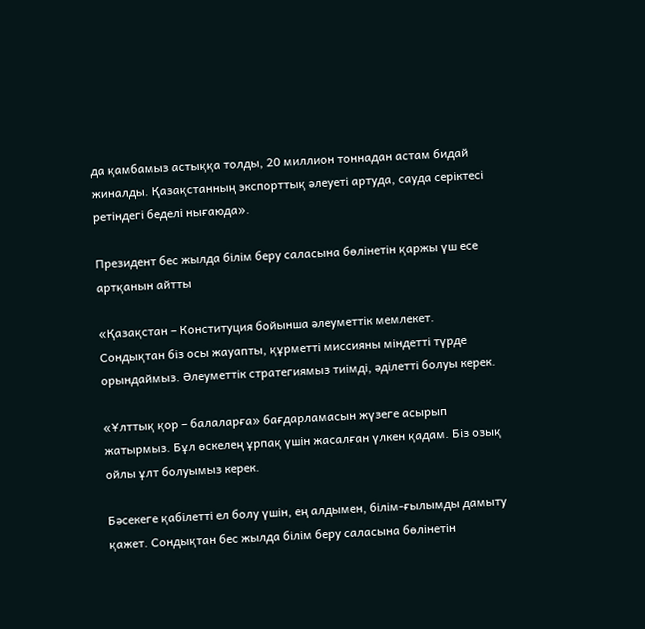да қамбамыз астыққа толды, 20 миллион тоннадан астам бидай жиналды. Қазақстанның экспорттық әлеуеті артуда, сауда серіктесі ретіндегі беделі нығаюда».

Президент бес жылда білім беру саласына бөлінетін қаржы үш есе артқанын айтты

«Қазақстан – Конституция бойынша әлеуметтік мемлекет. Сондықтан біз осы жауапты, құрметті миссияны міндетті түрде орындаймыз. Әлеуметтік стратегиямыз тиімді, әділетті болуы керек.

«Ұлттық қор – балаларға» бағдарламасын жүзеге асырып жатырмыз. Бұл өскелең ұрпақ үшін жасалған үлкен қадам. Біз озық ойлы ұлт болуымыз керек.

Бәсекеге қабілетті ел болу үшін, ең алдымен, білім-ғылымды дамыту қажет. Сондықтан бес жылда білім беру саласына бөлінетін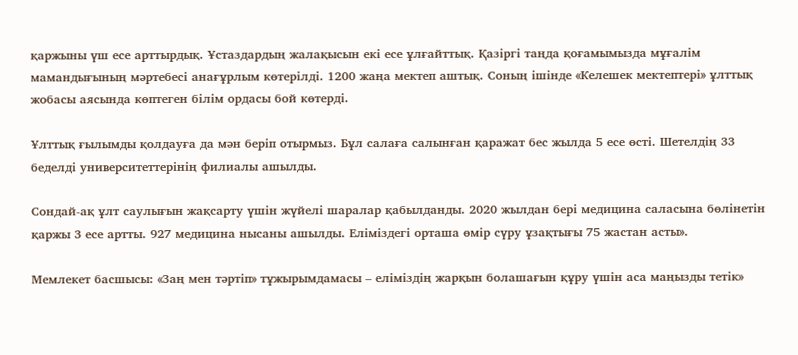қаржыны үш есе арттырдық. Ұстаздардың жалақысын екі есе ұлғайттық. Қазіргі таңда қоғамымызда мұғалім мамандығының мәртебесі анағұрлым көтерілді. 1200 жаңа мектеп аштық. Соның ішінде «Келешек мектептері» ұлттық жобасы аясында көптеген білім ордасы бой көтерді.

Ұлттық ғылымды қолдауға да мән беріп отырмыз. Бұл салаға салынған қаражат бес жылда 5 есе өсті. Шетелдің 33 беделді университеттерінің филиалы ашылды.

Сондай-ақ ұлт саулығын жақсарту үшін жүйелі шаралар қабылданды. 2020 жылдан бері медицина саласына бөлінетін қаржы 3 есе артты. 927 медицина нысаны ашылды. Еліміздегі орташа өмір сүру ұзақтығы 75 жастан асты».

Мемлекет басшысы: «Заң мен тәртіп» тұжырымдамасы – еліміздің жарқын болашағын құру үшін аса маңызды тетік»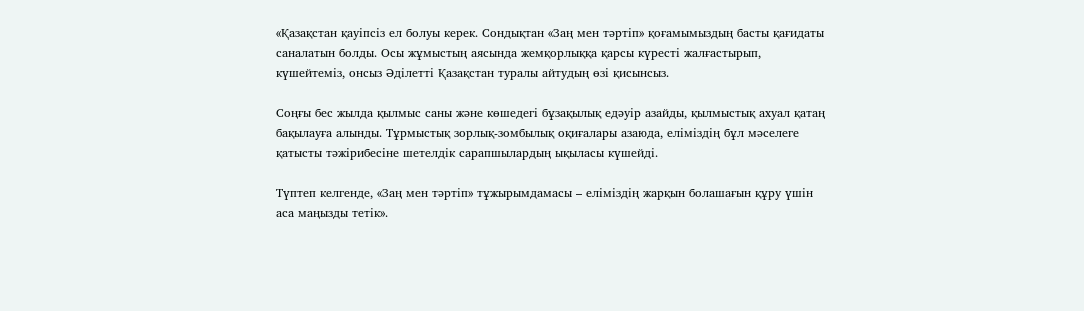«Қазақстан қауіпсіз ел болуы керек. Сондықтан «Заң мен тәртіп» қоғамымыздың басты қағидаты саналатын болды. Осы жұмыстың аясында жемқорлыққа қарсы күресті жалғастырып, күшейтеміз, онсыз Әділетті Қазақстан туралы айтудың өзі қисынсыз.

Соңғы бес жылда қылмыс саны және көшедегі бұзақылық едәуір азайды, қылмыстық ахуал қатаң бақылауға алынды. Тұрмыстық зорлық-зомбылық оқиғалары азаюда, еліміздің бұл мәселеге қатысты тәжірибесіне шетелдік сарапшылардың ықыласы күшейді.

Түптеп келгенде, «Заң мен тәртіп» тұжырымдамасы – еліміздің жарқын болашағын құру үшін аса маңызды тетік».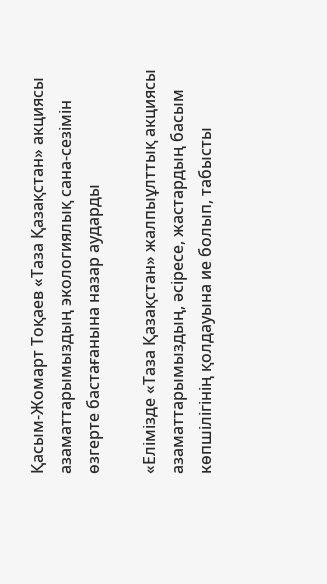Қасым-Жомарт Тоқаев «Таза Қазақстан» акциясы азаматтарымыздың экологиялық сана-сезімін өзгерте бастағанына назар аударды

«Елімізде «Таза Қазақстан» жалпыұлттық акциясы азаматтарымыздың, әсіресе, жастардың басым көпшілігінің қолдауына ие болып, табысты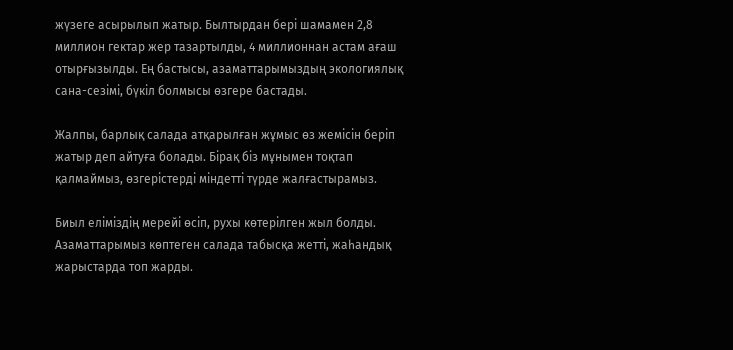жүзеге асырылып жатыр. Былтырдан бері шамамен 2,8 миллион гектар жер тазартылды, 4 миллионнан астам ағаш отырғызылды. Ең бастысы, азаматтарымыздың экологиялық сана-сезімі, бүкіл болмысы өзгере бастады.

Жалпы, барлық салада атқарылған жұмыс өз жемісін беріп жатыр деп айтуға болады. Бірақ біз мұнымен тоқтап қалмаймыз, өзгерістерді міндетті түрде жалғастырамыз.

Биыл еліміздің мерейі өсіп, рухы көтерілген жыл болды. Азаматтарымыз көптеген салада табысқа жетті, жаһандық жарыстарда топ жарды.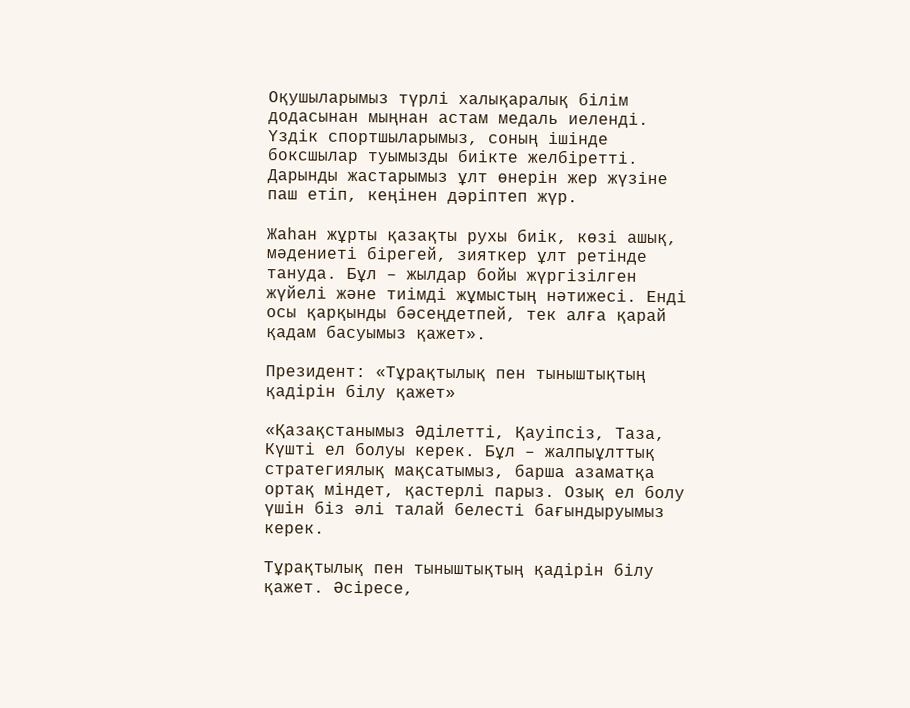Оқушыларымыз түрлі халықаралық білім додасынан мыңнан астам медаль иеленді. Үздік спортшыларымыз, соның ішінде боксшылар туымызды биікте желбіретті. Дарынды жастарымыз ұлт өнерін жер жүзіне паш етіп, кеңінен дәріптеп жүр.

Жаһан жұрты қазақты рухы биік, көзі ашық, мәдениеті бірегей, зияткер ұлт ретінде тануда. Бұл – жылдар бойы жүргізілген жүйелі және тиімді жұмыстың нәтижесі. Енді осы қарқынды бәсеңдетпей, тек алға қарай қадам басуымыз қажет».

Президент: «Тұрақтылық пен тыныштықтың қадірін білу қажет»

«Қазақстанымыз Әділетті, Қауіпсіз, Таза, Күшті ел болуы керек. Бұл – жалпыұлттық стратегиялық мақсатымыз, барша азаматқа ортақ міндет, қастерлі парыз. Озық ел болу үшін біз әлі талай белесті бағындыруымыз керек.

Тұрақтылық пен тыныштықтың қадірін білу қажет. Әсіресе,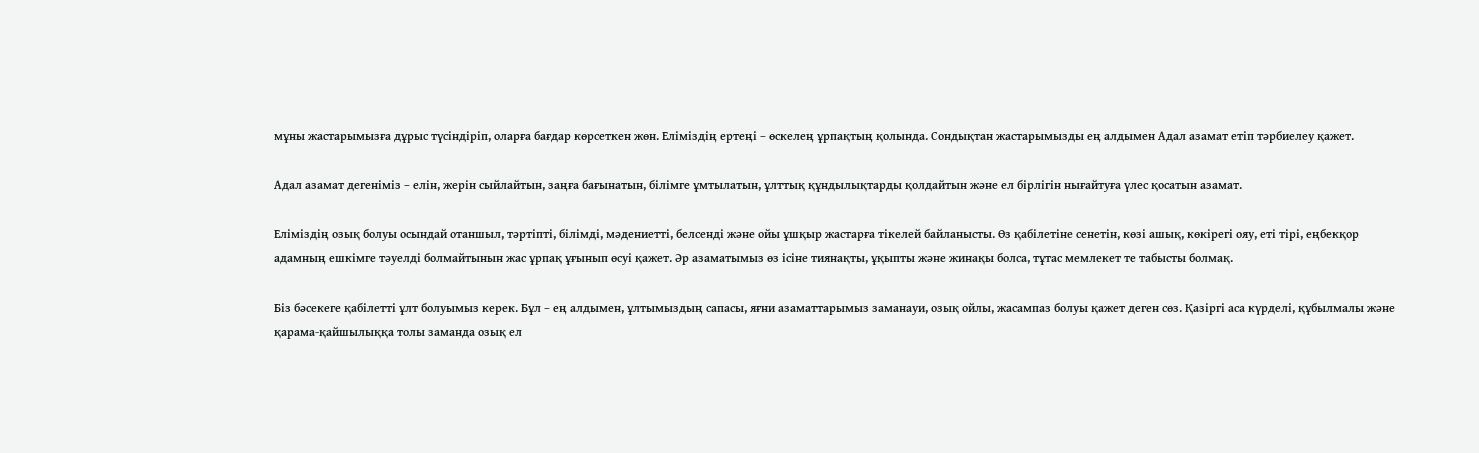мұны жастарымызға дұрыс түсіндіріп, оларға бағдар көрсеткен жөн. Еліміздің ертеңі – өскелең ұрпақтың қолында. Сондықтан жастарымызды ең алдымен Адал азамат етіп тәрбиелеу қажет.

Адал азамат дегеніміз – елін, жерін сыйлайтын, заңға бағынатын, білімге ұмтылатын, ұлттық құндылықтарды қолдайтын және ел бірлігін нығайтуға үлес қосатын азамат.

Еліміздің озық болуы осындай отаншыл, тәртіпті, білімді, мәдениетті, белсенді және ойы ұшқыр жастарға тікелей байланысты. Өз қабілетіне сенетін, көзі ашық, көкірегі ояу, еті тірі, еңбекқор адамның ешкімге тәуелді болмайтынын жас ұрпақ ұғынып өсуі қажет. Әр азаматымыз өз ісіне тиянақты, ұқыпты және жинақы болса, тұтас мемлекет те табысты болмақ.

Біз бәсекеге қабілетті ұлт болуымыз керек. Бұл – ең алдымен, ұлтымыздың сапасы, яғни азаматтарымыз заманауи, озық ойлы, жасампаз болуы қажет деген сөз. Қазіргі аса күрделі, құбылмалы және қарама-қайшылыққа толы заманда озық ел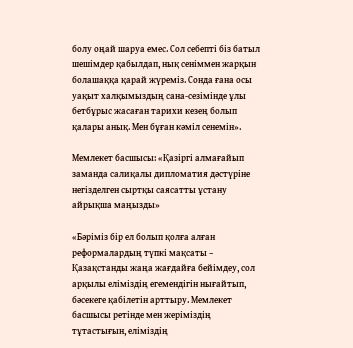болу оңай шаруа емес. Сол себепті біз батыл шешімдер қабылдап, нық сеніммен жарқын болашаққа қарай жүреміз. Сонда ғана осы уақыт халқымыздың сана-сезімінде ұлы бетбұрыс жасаған тарихи кезең болып қалары анық. Мен бұған кәміл сенемін».

Мемлекет басшысы: «Қазіргі алмағайып заманда салиқалы дипломатия дәстүріне негізделген сыртқы саясатты ұстану айрықша маңызды»

«Бәріміз бір ел болып қолға алған реформалардың түпкі мақсаты – Қазақстанды жаңа жағдайға бейімдеу, сол арқылы еліміздің егемендігін нығайтып, бәсекеге қабілетін арттыру. Мемлекет басшысы ретінде мен жеріміздің тұтастығын, еліміздің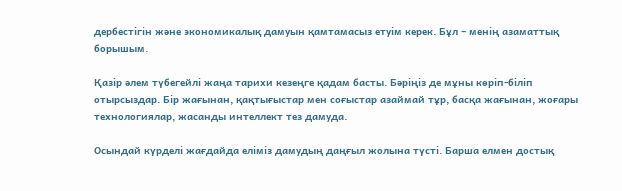дербестігін және экономикалық дамуын қамтамасыз етуім керек. Бұл – менің азаматтық борышым.

Қазір әлем түбегейлі жаңа тарихи кезеңге қадам басты. Бәріңіз де мұны көріп-біліп отырсыздар. Бір жағынан, қақтығыстар мен соғыстар азаймай тұр, басқа жағынан, жоғары технологиялар, жасанды интеллект тез дамуда.

Осындай күрделі жағдайда еліміз дамудың даңғыл жолына түсті. Барша елмен достық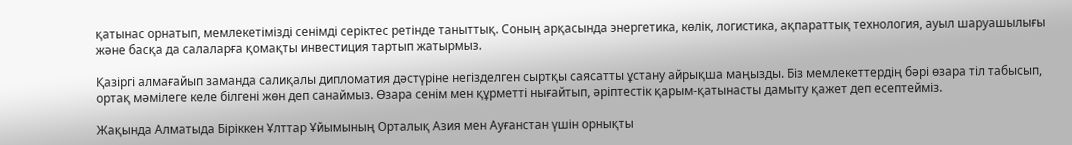қатынас орнатып, мемлекетімізді сенімді серіктес ретінде таныттық. Соның арқасында энергетика, көлік, логистика, ақпараттық технология, ауыл шаруашылығы және басқа да салаларға қомақты инвестиция тартып жатырмыз.

Қазіргі алмағайып заманда салиқалы дипломатия дәстүріне негізделген сыртқы саясатты ұстану айрықша маңызды. Біз мемлекеттердің бәрі өзара тіл табысып, ортақ мәмілеге келе білгені жөн деп санаймыз. Өзара сенім мен құрметті нығайтып, әріптестік қарым-қатынасты дамыту қажет деп есептейміз.

Жақында Алматыда Біріккен Ұлттар Ұйымының Орталық Азия мен Ауғанстан үшін орнықты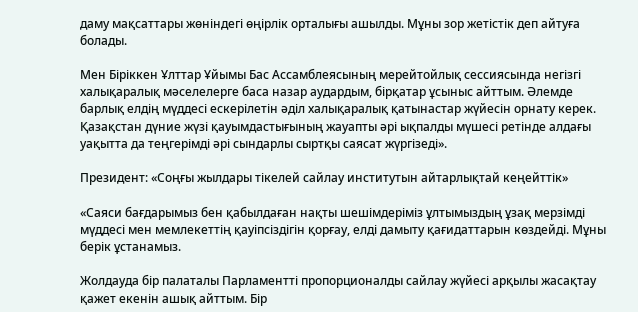даму мақсаттары жөніндегі өңірлік орталығы ашылды. Мұны зор жетістік деп айтуға болады.

Мен Біріккен Ұлттар Ұйымы Бас Ассамблеясының мерейтойлық сессиясында негізгі халықаралық мәселелерге баса назар аудардым, бірқатар ұсыныс айттым. Әлемде барлық елдің мүддесі ескерілетін әділ халықаралық қатынастар жүйесін орнату керек. Қазақстан дүние жүзі қауымдастығының жауапты әрі ықпалды мүшесі ретінде алдағы уақытта да теңгерімді әрі сындарлы сыртқы саясат жүргізеді».

Президент: «Соңғы жылдары тікелей сайлау институтын айтарлықтай кеңейттік»

«Саяси бағдарымыз бен қабылдаған нақты шешімдеріміз ұлтымыздың ұзақ мерзімді мүддесі мен мемлекеттің қауіпсіздігін қорғау, елді дамыту қағидаттарын көздейді. Мұны берік ұстанамыз.

Жолдауда бір палаталы Парламентті пропорционалды сайлау жүйесі арқылы жасақтау қажет екенін ашық айттым. Бір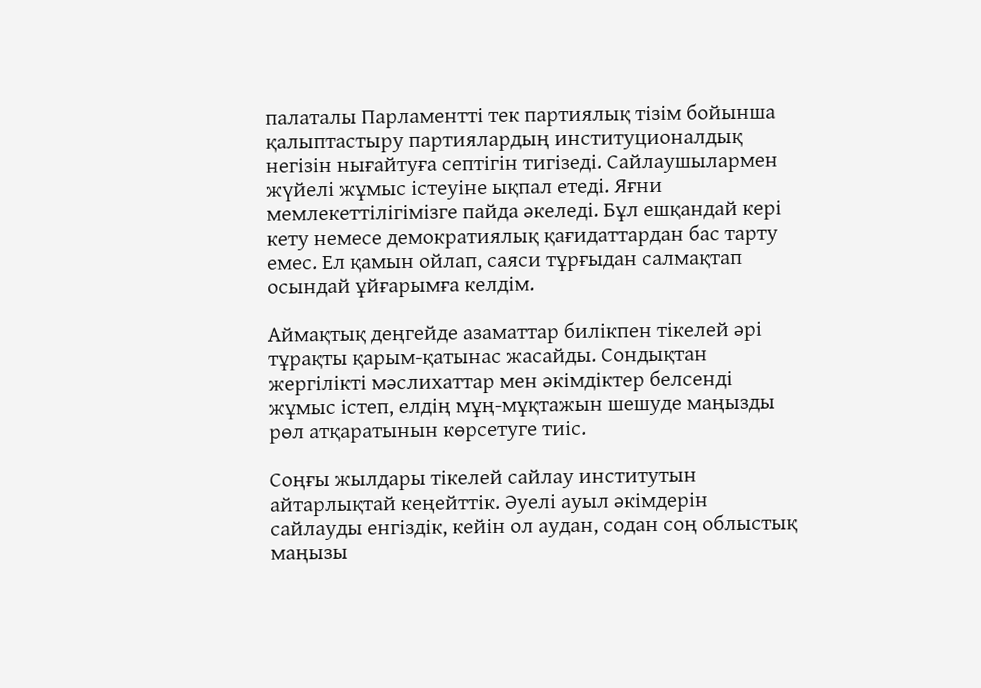палаталы Парламентті тек партиялық тізім бойынша қалыптастыру партиялардың институционалдық негізін нығайтуға септігін тигізеді. Сайлаушылармен жүйелі жұмыс істеуіне ықпал етеді. Яғни мемлекеттілігімізге пайда әкеледі. Бұл ешқандай кері кету немесе демократиялық қағидаттардан бас тарту емес. Ел қамын ойлап, саяси тұрғыдан салмақтап осындай ұйғарымға келдім.

Аймақтық деңгейде азаматтар билікпен тікелей әрі тұрақты қарым-қатынас жасайды. Сондықтан жергілікті мәслихаттар мен әкімдіктер белсенді жұмыс істеп, елдің мұң-мұқтажын шешуде маңызды рөл атқаратынын көрсетуге тиіс.

Соңғы жылдары тікелей сайлау институтын айтарлықтай кеңейттік. Әуелі ауыл әкімдерін сайлауды енгіздік, кейін ол аудан, содан соң облыстық маңызы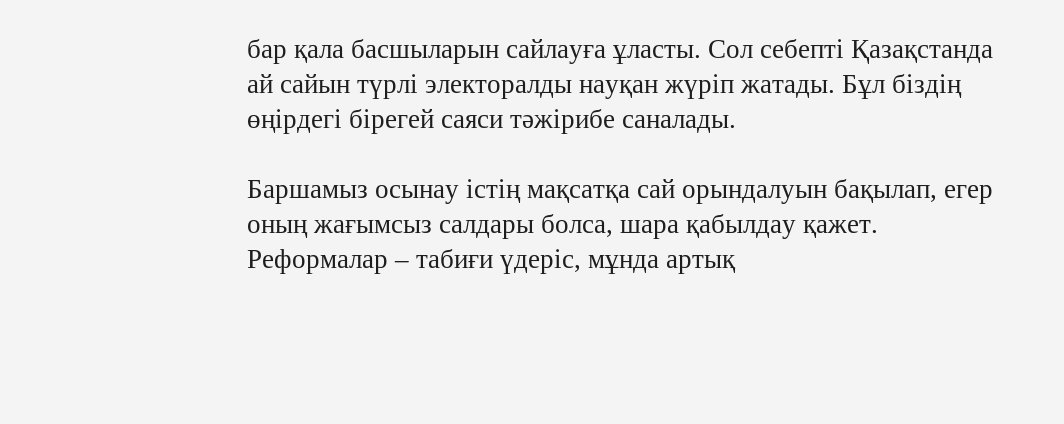бар қала басшыларын сайлауға ұласты. Сол себепті Қазақстанда ай сайын түрлі электоралды науқан жүріп жатады. Бұл біздің өңірдегі бірегей саяси тәжірибе саналады.

Баршамыз осынау істің мақсатқа сай орындалуын бақылап, егер оның жағымсыз салдары болса, шара қабылдау қажет. Реформалар – табиғи үдеріс, мұнда артық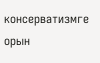консерватизмге орын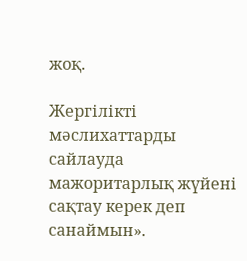жоқ.

Жергілікті мәслихаттарды сайлауда мажоритарлық жүйені сақтау керек деп санаймын».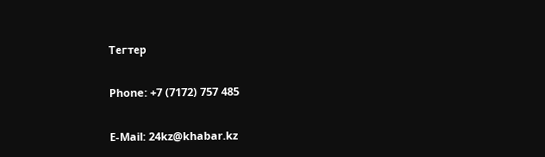Тегтер

Phone: +7 (7172) 757 485

E-Mail: 24kz@khabar.kz